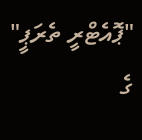"ޕޮއެޓްރީ ތެރަޕީ" ގެ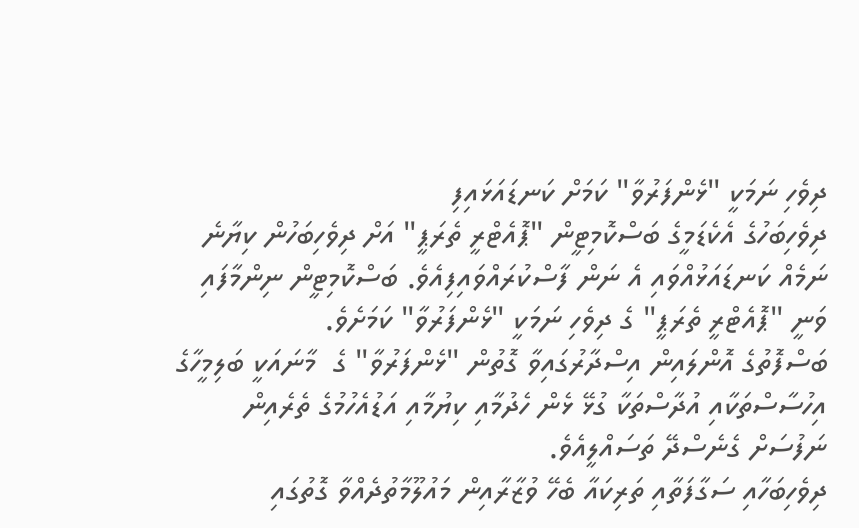ދިވެހި ނަމަކީ "ޅެންފަރުވާ" ކަމަށް ކަނޑައަޅައިފި
ދިވެހިބަހުގެ އެކެޑަމީގެ ބަސްކޮމިޓީން "ޕޮއެޓްރީ ތެރަޕީ" އަށް ދިވެހިބަހުން ކިޔާނެ ނަމެއް ކަނޑައަޅުއްވައި އެ ނަން ފާސްކުރައްވައިފިއެވެ. ބަސްކޮމިޓީން ނިންމާފައި ވަނީ "ޕޮއެޓްރީ ތެރަޕީ" ގެ ދިވެހި ނަމަކީ "ޅެންފަރުވާ" ކަމަށެވެ.
ބަސްފޮތުގެ އޮންލައިން އިސްދާރުގައިވާ ގޮތުން "ޅެންފަރުވާ" ގެ  މާނައަކީ ބަލިމީހާގެ އިހުސާސްތަކާއި އުދާސްތަކާ ގުޅޭ ޅެން ހެދުމާއި ކިޔުމާއި އަޑުއެހުމުގެ ތެރެއިން ނަފުސަށް ގެނެސްދޭ ތަސައްލީއެވެ.
ދިވެހިބަހާއި ސަގާފަތާއި ތަރިކައާ ބެހޭ ވުޒާރާއިން މައުލޫމާތުދެއްވާ ގޮތުގައި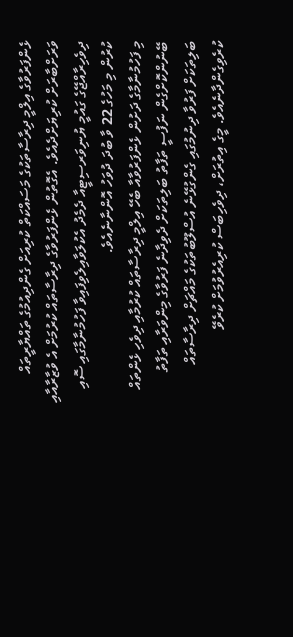ޅެންފަރުވާގެ އިލްމީ ދިރާސާތަކުގެ މަސައްކަތް ކުރިއަށް ގެންދިއުމުގެ ތައްޔާރީތައް ވަރަށްބާރަށް ކުރިޔަށްދެއެވެ. އެގޮތުން ޅެންފަރުވާގެ ދިރާސާތައް ކުރުމަށް އެ ވުޒާރާއާއި ދިވެހިރާއްޖޭގެ ގައުމީ ޔުނިވަރސިޓީއާ ދެމެދު އެކުލަވާއިލެވިފައިވާ ފަހުމުނާމާގައި ސޮއި ކުރުން މި މަހުގެ 22 ވާ ބުދަ ދުވަހު އޮންނާނެއެވެ.
މި ފަހުމުނާމާގެ ދަށުން ޅެންފަރުވާއާ ބެހޭ އިލްމީ ދިރާސާތައް ކުރުމާއި ދިވެހި ޅެންތައް ބޭނުންކޮށްގެން ނަފުސީ ތަފާތު ބަލިތަކަށް ދެވިދާނެ ފަރުވާގެ މިންވަރާއި ތަފާތު ބަލިތަކަށް ފަރުވާ ދިނުމުގައި ގެންގުޅޭނެ އުސްލޫބުތަކުގެ މައްޗަށް ދިރާސާތައް ކުރެވިގެންދާނެއެވެ. މީގެ އިތުރަށް، ދިވެހިބަސް ކުރިއެރުވުމަށް ކުރެވޭ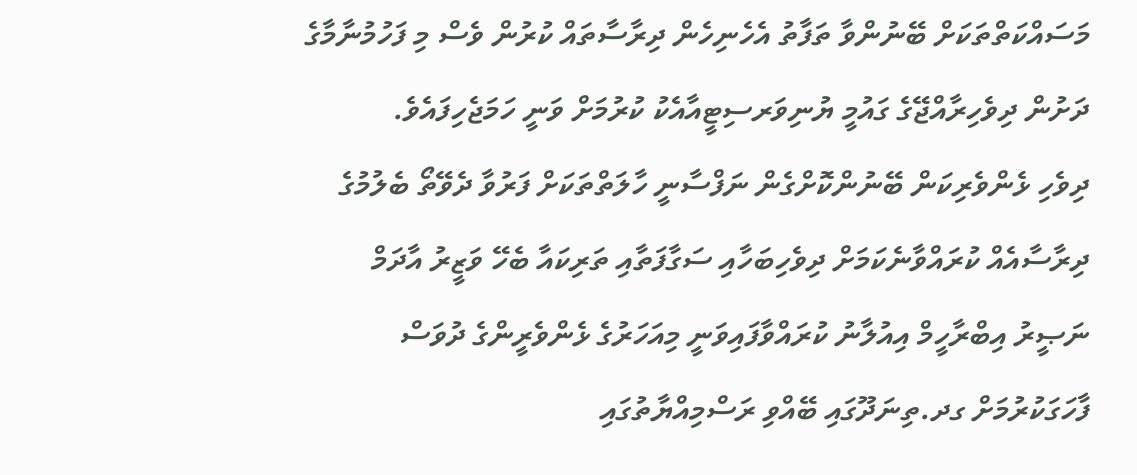މަސައްކަތްތަކަށް ބޭނުންވާ ތަފާތު އެހެނިހެން ދިރާސާތައް ކުރުން ވެސް މި ފަހުމުނާމާގެ ދަށުން ދިވެހިރާއްޖޭގެ ގައުމީ ޔުނިވަރސިޓީއާއެކު ކުރުމަށް ވަނީ ހަމަޖެހިފައެވެ.
ދިވެހި ޅެންވެރިކަން ބޭނުންކޮށްގެން ނަފްސާނީ ހާލަތްތަކަށް ފަރުވާ ދެވޭތޯ ބެލުމުގެ ދިރާސާއެއް ކުރައްވާނެކަމަށް ދިވެހިބަހާއި ސަގާފަތާއި ތަރިކައާ ބެހޭ ވަޒީރު އާދަމް ނަޞީރު އިބްރާހީމް އިއުލާނު ކުރައްވާފައިވަނީ މިއަހަރުގެ ޅެންވެރީންގެ ދުވަސް ފާހަގަކުރުމަށް ގދ.ތިނަދޫގައި ބޭއްވި ރަސްމިއްޔާތުގައި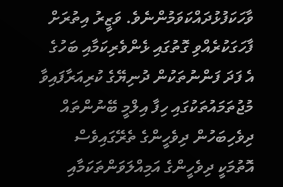ވާހަކަފުޅުދައްކަވަމުންނެވެ. ވަޒީރު އިތުރަށް ފާހަގަކުރެއްވި ގޮތުގައި ޅެންވެރިކަމާއި ބަހުގެ އެ ފަދަ ފަންނުތަކުން ދުނިޔޭގެ ކުރިއަރާފައިވާ މުޖުތަމައުތަކުގައި ހިފާ އިލްމީ ބޭނުންތައް ދިވެހިބަހުން ދިވެހީންގެ ތެރޭގައިވެސް އޮތުމަކީ ދިވެހީންގެ އަމިއްލަވަންތަކަމާއި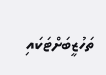ތަހުޒީބަށްޓަކައި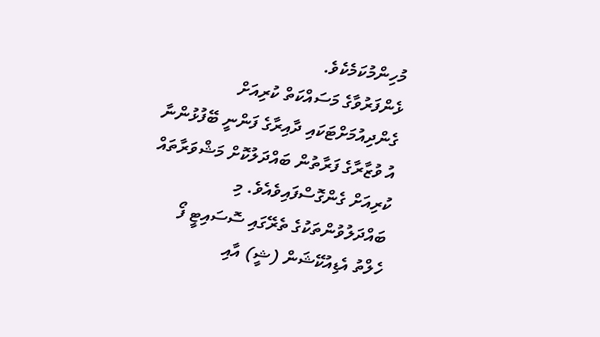މުހިންމުކަމެކެވެ.
ޅެންފަރުވާގެ މަސައްކަތް ކުރިއަށް ގެންދިއުމަށްޓަކައި ދާއިރާގެ ފަންނީ ބޭފުޅުންނާ އު ވުޒާރާގެ ފަރާތުން ބައްދަލުކޮށް މަޝްވަރާތައް ކުރިއަށް ގެންގޮސްފައިވެއެވެ. މި ބައްދަލުވުންތަކުގެ ތެރޭގައި ސޮސައިޓީ ފޯ ހެލްތު އެޑިއުކޭޝަން (ޝީ) އާއި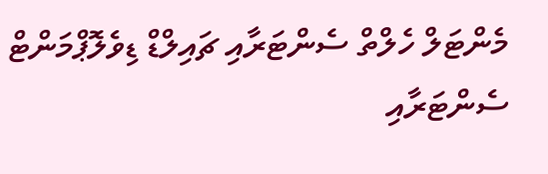މެންޓަލް ހެލްތް ސެންޓަރާއި ޗައިލްޑް ޑިވެލޮޕްމަންޓް ސެންޓަރާއި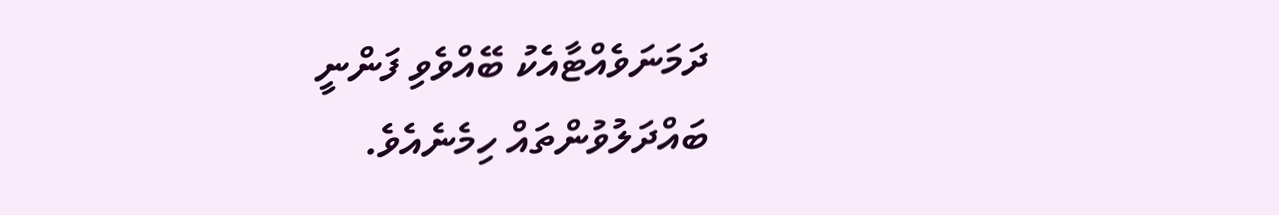ދަމަނަވެއްޓާއެކު ބޭއްވެވި ފަންނީ ބައްދަލުވުންތައް ހިމެނެއެވެ.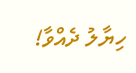ހިޔާލު ދެއްވާ!